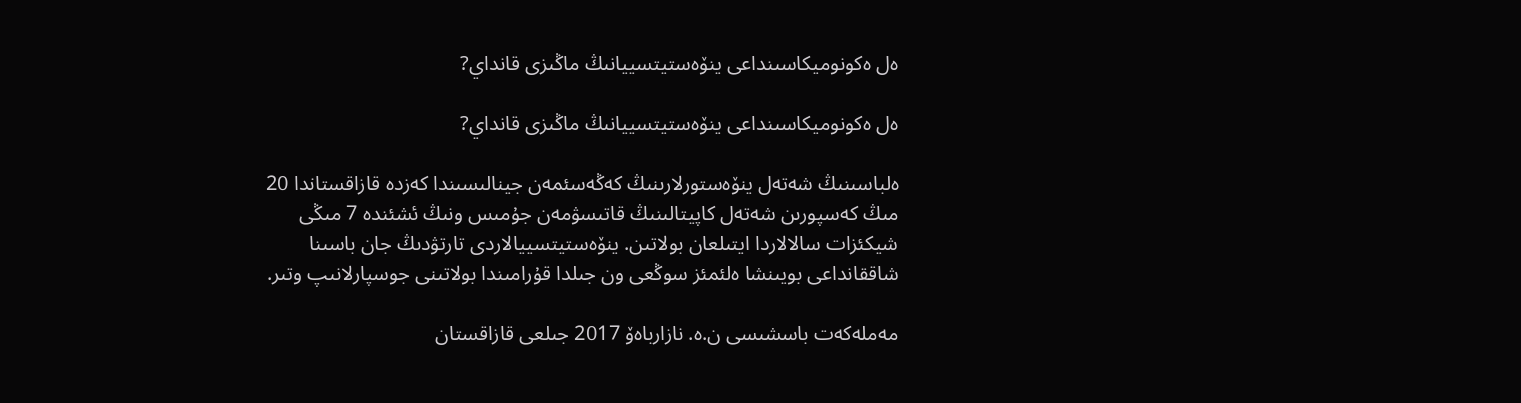ەل ەكونوميكاسىنداعى ينۆەستيتسييانىڭ ماڭىزى قانداي?

ەل ەكونوميكاسىنداعى ينۆەستيتسييانىڭ ماڭىزى قانداي?

ەلباسىنىڭ شەتەل ينۆەستورلارىنىڭ كەڭەسئمەن جينالىسىندا كەزدە قازاقستاندا 20 مىڭ كەسپورىن شەتەل كاپيتالىنىڭ قاتىسۋمەن جۇمىس ونىڭ ئشئندە 7 مىڭى شيكئزات سالالاردا ايتىلعان بولاتىن. ينۆەستيتسييالاردى تارتۋدىڭ جان باسىنا شاققانداعى بويىنشا ەلئمئز سوڭعى ون جىلدا قۇرامىندا بولاتىنى جوسپارلانىپ وتىر.

مەملەكەت باسشىسى ن.ە. نازارباەۆ 2017 جىلعى قازاقستان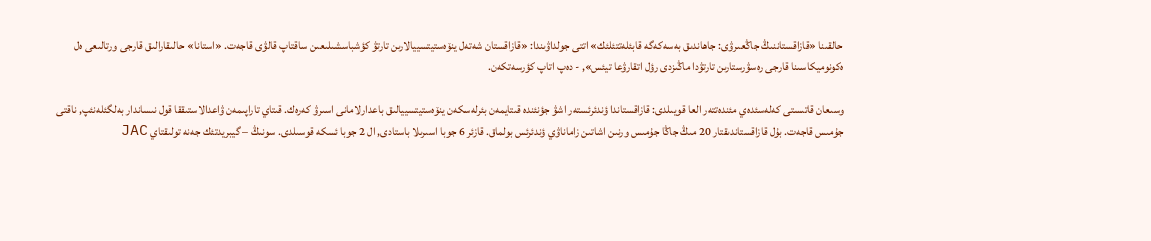حالقىنا «قازاقستاننىڭ جاڭعىرۋى: جاھاندىق بەسەكەگە قابئلەتتئلئك» اتتى جولداۋىندا: «قازاقستان شەتەل ينۆەستيتسييالارىن تارتۋ كؤشباسشىلىعىن ساقتاپ قالۋى قاجەت. «استانا» حالىقارالىق قارجى ورتالىعى ەل ەكونوميكاسىنا قارجى رەسۋرستارىن تارتۋدا ماڭىزدى رؤل اتقارۋعا تيئس», - دەپ اتاپ كؤرسەتكەن.

وسىعان قاتىستى كەلەسئدەي مئندەتتەر العا قويىلدى: قازاقستاندا ؤندئرئستەر اشۋ جؤنئندە قىتايمەن بئرلەسكەن ينۆەستيتسييالىق باعدارلامانى اسىرۋ كەرەك. قىتاي تاراپىمەن ۋاعدالاستىققا قول نىساندار بەلگئلەنئپ, ناقتى جۇمىس قاجەت. بۇل قازاقستاندىقتار 20 مىڭ جاڭا جۇمىس ورنىن اشاتىن زاماناۋي ؤندئرئس بولماق. قازئر 6 جوبا اسىرىلا باستادى, ال 2 جوبا ئسكە قوسىلدى. سونىڭ – گيبريدتئك جەنە تولىقتاي JAC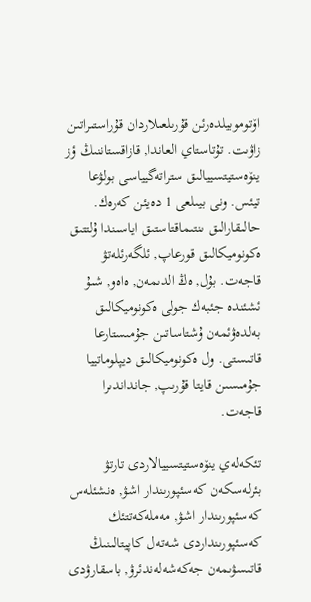اۆتوموبيلدەرئن قۇرىلعىلاردان قۇراستىراتىن زاۋىت. تۇتاستاي العاندا, قازاقستاننىڭ ؤز ينۆەستيتسييالىق ستراتەگيياسى بولۋعا تيئس. ونى بيىلعى 1 دەيئن كەرەك. حالىقارالىق ىنتىماقتاستىق اياسىندا ۇلتتىق ەكونوميكالىق قورعاپ, ئلگەرئلەتۋ قاجەت. بۇل, ەڭ الدىمەن, ەاەو, شىۇ ئشئندە جئبەك جولى ەكونوميكالىق بەلدەۋئمەن ۇشتاساتىن جۇمىستارعا قاتىستى. ول ەكونوميكالىق ديپلوماتييا جۇمىسىن قايتا قۇرىپ, جانداندىرا قاجەت.

تئكەلەي ينۆەستيتسييالاردى تارتۋ بئرلەسكەن كەسئپورىندار اشۋ, ەنشئلەس كەسئپورىندار اشۋ, مەملەكەتتئك كەسئپورىنداردى شەتەل كاپيتالىنىڭ قاتىسۋىمەن جەكەشەلەندئرۋ, باسقارۋدى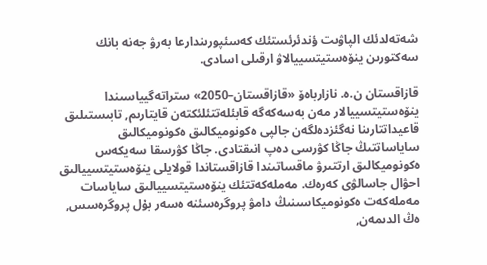شەتەلدئك الپاۋىت ؤندئرئستئك كەسئپورىندارعا بەرۋ جەنە بانك سەكتورىن ينۆەستيتسييالاۋ ارقىلى اسادى.

قازاقستان ن.ە. نازارباەۆ «قازاقستان–2050» ستراتەگيياسىندا ينۆەستيتسييالار مەن بەسەكەگە قابئلەتتئلئكتەن قايتارىم, تابىستىلىق قاعيداتتارىنا نەگئزدەلگەن جالپى ەكونوميكالىق ەكونوميكالىق ساياساتتىڭ جاڭا كۋرسى دەپ انىقتادى. جاڭا كۋرسقا سەيكەس ەكونوميكالىق ارتتىرۋ ماقساتىندا قازاقستاندا قولايلى ينۆەستيتسييالىق احۋال جاسالۋى كەرەك. مەملەكەتتئك ينۆەستيتسييالىق ساياسات مەملەكەت ەكونوميكاسىنىڭ دامۋ پروگرەسئنە ەسەر بۇل پروگرەسس, ەڭ الدىمەن,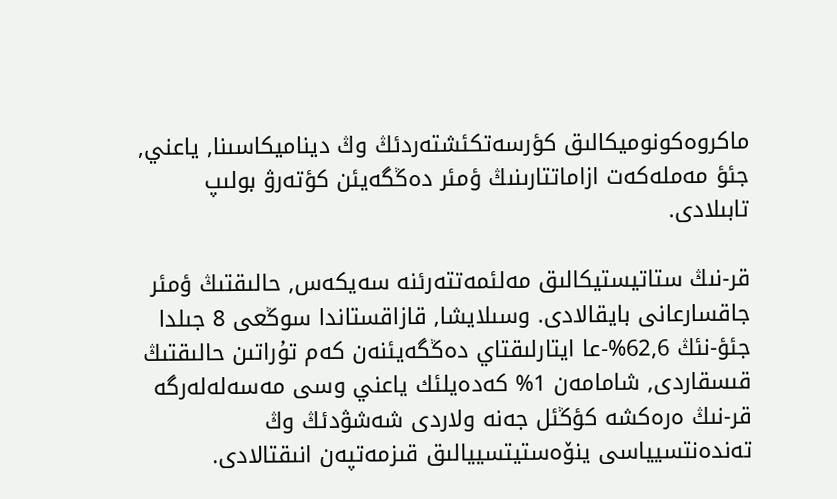ماكروەكونوميكالىق كؤرسەتكئشتەردئڭ وڭ ديناميكاسىنا, ياعني, جئؤ مەملەكەت ازاماتتارىنىڭ ؤمئر دەڭگەيئن كؤتەرۋ بولىپ تابىلادى.

قر-نىڭ ستاتيستيكالىق مەلئمەتتەرئنە سەيكەس, حالىقتىڭ ؤمئر جاقسارعانى بايقالادى. وسىلايشا, قازاقستاندا سوڭعى 8 جىلدا جئؤ-نئڭ 62,6%-عا ايتارلىقتاي دەڭگەيئنەن كەم تۇراتىن حالىقتىڭ قىسقاردى, شامامەن 1% كەدەيلئك ياعني وسى مەسەلەلەرگە قر-نىڭ ەرەكشە كؤڭئل جەنە ولاردى شەشۋدئڭ وڭ تەندەنتسيياسى ينۆەستيتسييالىق قىزمەتپەن انىقتالادى.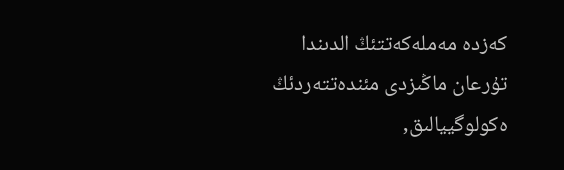كەزدە مەملەكەتتئڭ الدىندا تۇرعان ماڭىزدى مئندەتتەردئڭ ەكولوگييالىق,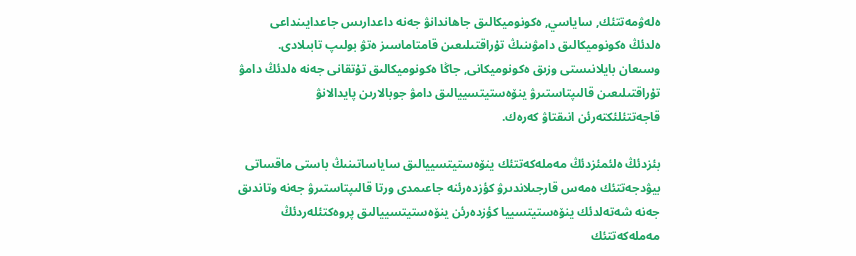ەلەۋمەتتئك, ساياسي, ەكونوميكالىق جاھاندانۋ جەنە داعدارىس جاعدايىنداعى ەلدئڭ ەكونوميكالىق دامۋىنىڭ تۇراقتىلىعىن قامتاماسىز ەتۋ بولىپ تابىلادى. وسىعان بايلانىستى وزىق ەكونوميكانى, جاڭا ەكونوميكالىق تۇتقانى جەنە ەلدئڭ دامۋ تۇراقتىلىعىن قالىپتاستىرۋ ينۆەستيتسييالىق دامۋ جوبالارىن پايدالانۋ قاجەتتئلئكتەرئن انىقتاۋ كەرەك.

بئزدئڭ ەلئمئزدئڭ مەملەكەتتئك ينۆەستيتسييالىق ساياساتىنىڭ باستى ماقساتى بيۋدجەتتئك ەمەس قارجىلاندىرۋ كؤزدەرئنە جاعىمدى ورتا قالىپتاستىرۋ جەنە وتاندىق جەنە شەتەلدئك ينۆەستيتسييا كؤزدەرئن ينۆەستيتسييالىق پروەكتئلەردئڭ مەملەكەتتئك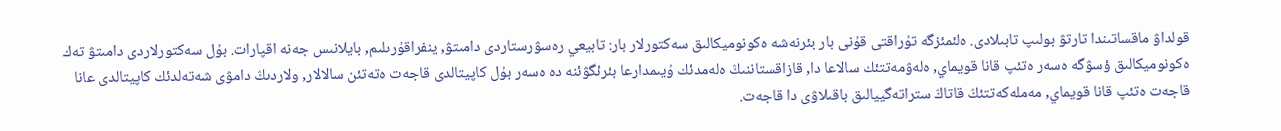قولداۋ ماقساتىندا تارتۋ بولىپ تابىلادى. ەلئمئزگە تۇراقتى قۇنى بار بئرنەشە ەكونوميكالىق سەكتورلار بار: تابيعي رەسۋرستاردى دامىتۋ, ينفراقۇرىلىم, بايلانىس جەنە اقپارات. بۇل سەكتورلاردى دامىتۋ تەك ەكونوميكالىق ؤسۋگە ەسەر ەتئپ قانا قويماي, ەلەۋمەتتئك سالاعا دا, قازاقستاننىڭ ەلەمدئك ۇيىمدارعا بئرئگۋئنە دە ەسەر بۇل كاپيتالدى قاجەت ەتەتئن سالالار, ولاردىڭ دامۋى شەتەلدئك كاپيتالدى عانا قاجەت ەتئپ قانا قويماي, مەملەكەتتئڭ قاتاڭ ستراتەگييالىق باقىلاۋى دا قاجەت.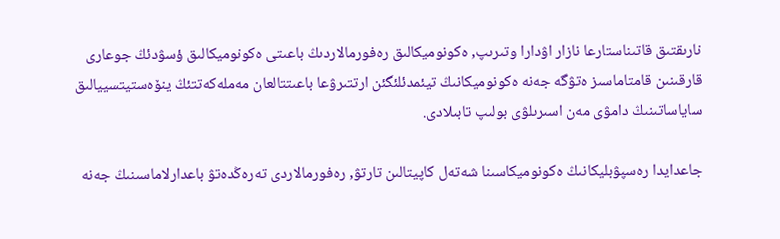نارىقتىق قاتىناستارعا نازار اۋدارا وتىرىپ, ەكونوميكالىق رەفورمالاردىڭ باعىتى ەكونوميكالىق ؤسۋدئڭ جوعارى قارقىنىن قامتاماسىز ەتۋگە جەنە ەكونوميكانىڭ تيئمدئلئگئن ارتتىرۋعا باعىتتالعان مەملەكەتتئڭ ينۆەستيتسييالىق ساياساتىنىڭ دامۋى مەن اسىرىلۋى بولىپ تابىلادى.

جاعدايدا رەسپۋبليكانىڭ ەكونوميكاسىنا شەتەل كاپيتالىن تارتۋ, رەفورمالاردى تەرەڭدەتۋ باعدارلاماسىنىڭ جەنە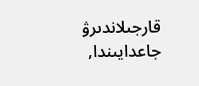قارجىلاندىرۋ جاعدايىندا,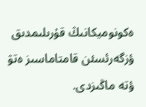ەكونوميكانىڭ قۇرىلىمدىق ؤزگەرئسئن قامتاماسىز ەتۋ ؤتە ماڭىزدى.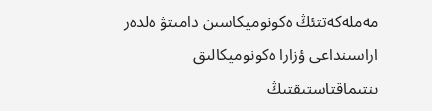مەملەكەتتئڭ ەكونوميكاسىن دامىتۋ ەلدەر اراسىنداعى ؤزارا ەكونوميكالىق ىنتىماقتاستىقتىڭ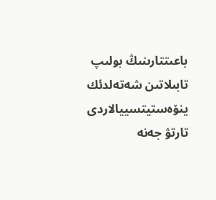باعىتتارىنىڭ بولىپ تابىلاتىن شەتەلدئك ينۆەستيتسييالاردى تارتۋ جەنە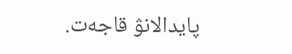پايدالانۋ قاجەت.